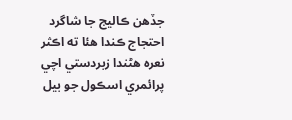جڏهن ڪاليج جا شاگرد احتجاج ڪندا هئا ته اڪثر نعره هڻندا زبردستي اچي پرائمري اسڪول جو بيل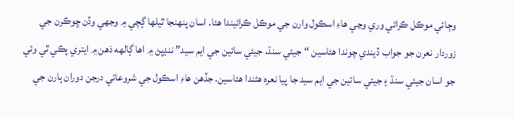وڄائي موڪل ڪرائي وري وڃي هاءِ اسڪول وارن جي موڪل ڪرائيندا هئا. اسان پنھنجا ٿيلها ڳچي ۾ وجهي وڏن ڇوڪرن جي زوردار نعرن جو جواب ڏيندي چوندا هئاسين “جيئي سنڌ، جيئي سائين جي ايم سيد” ننڍپڻ ۾ اها ڳالهه ذهن ۾ ايتري پڪي ٿي وئي جو اسان جيئي سنڌ ۽ جيئي سائين جي ايم سيد جا پيا نعره هڻندا هئاسين. جڏهن هاءِ اسڪول جي شروعاتي درجن دوران ٻارن جي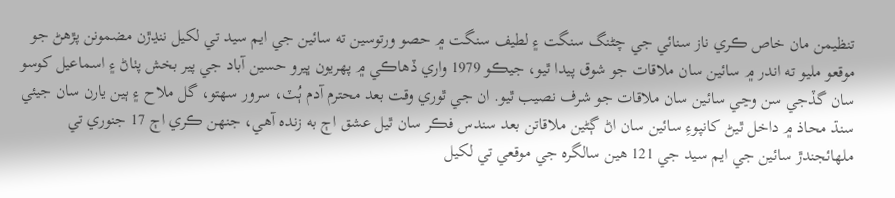تنظيمن مان خاص ڪري ناز سنائي جي چڻنگ سنگت ۽ لطيف سنگت ۾ حصو ورتوسين ته سائين جي ايم سيد تي لکيل ننڍڙن مضمونن پڙهڻ جو موقعو مليو ته اندر ۾ سائين سان ملاقات جو شوق پيدا ٿيو، جيڪو 1979 واري ڏهاڪي ۾ پھريون ڀيرو حسين آباد جي پير بخش پٺاڻ ۽ اسماعيل کوسو سان گڏجي سن وڃي سائين سان ملاقات جو شرف نصيب ٿيو. ان جي ٿوري وقت بعد محترم آدم ٻُٽ، سرور سھتو، گل ملاح ۽ ٻين يارن سان جيئي سنڌ محاذ ۾ داخل ٿيڻ کانپوءِ سائين سان اڻ ڳڻين ملاقاتن بعد سندس فڪر سان ٿيل عشق اڄ به زنده آهي، جنھن ڪري اڄ 17 جنوري تي ملهائجندڙ سائين جي ايم سيد جي 121 هين سالگره جي موقعي تي لکيل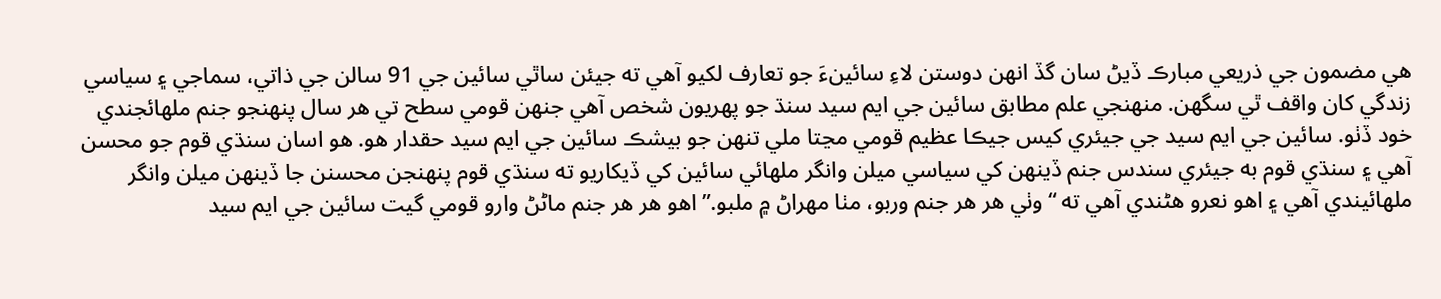هي مضمون جي ذريعي مبارڪ ڏيڻ سان گڏ انھن دوستن لاءِ سائينءَ جو تعارف لکيو آهي ته جيئن ساٿي سائين جي 91 سالن جي ذاتي، سماجي ۽ سياسي زندگي کان واقف ٿي سگهن. منھنجي علم مطابق سائين جي ايم سيد سنڌ جو پھريون شخص آهي جنهن قومي سطح تي هر سال پنهنجو جنم ملهائجندي خود ڏٺو. سائين جي ايم سيد جي جيئري کيس جيڪا عظيم قومي مڃتا ملي تنھن جو بيشڪ سائين جي ايم سيد حقدار هو. هو اسان سنڌي قوم جو محسن آهي ۽ سنڌي قوم به جيئري سندس جنم ڏينھن کي سياسي ميلن وانگر ملهائي سائين کي ڏيکاريو ته سنڌي قوم پنھنجن محسنن جا ڏينهن ميلن وانگر ملهائيندي آهي ۽ اهو نعرو هڻندي آهي ته “وٺي هر هر جنم وربو، مٺا مهراڻ ۾ ملبو.” اهو هر هر جنم ماڻڻ وارو قومي گيت سائين جي ايم سيد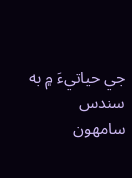جي حياتيءَ ۾ به سندس سامهون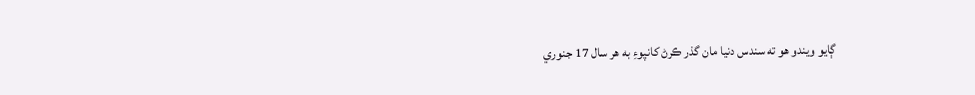ڳايو ويندو هو ته سندس دنيا مان گذر ڪرڻ کانپوءِ به هر سال 17 جنوري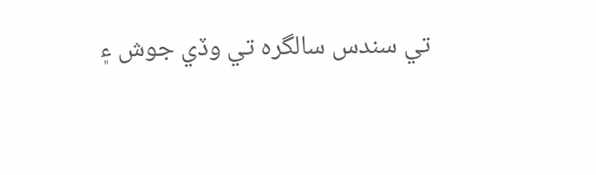تي سندس سالگره تي وڏي جوش ۽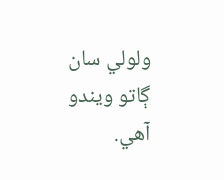ولولي سان ڳاتو ويندو آهي.